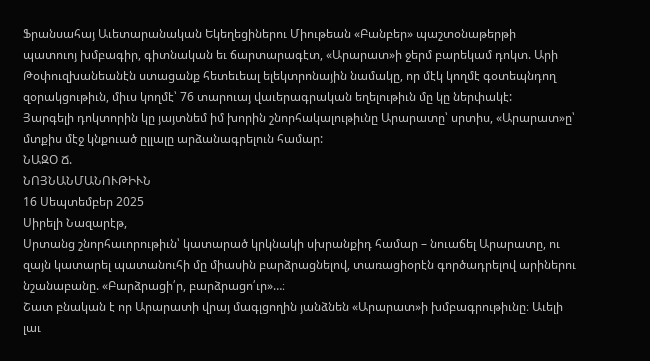Ֆրանսահայ Աւետարանական Եկեղեցիներու Միութեան «Բանբեր» պաշտօնաթերթի
պատուոյ խմբագիր, գիտնական եւ ճարտարագէտ, «Արարատ»ի ջերմ բարեկամ դոկտ. Արի Թօփուզխանեանէն ստացանք հետեւեալ ելեկտրոնային նամակը, որ մէկ կողմէ գօտեպնդող զօրակցութիւն, միւս կողմէ՝ 76 տարուայ վաւերագրական եղելութիւն մը կը ներփակէ:
Յարգելի դոկտորին կը յայտնեմ իմ խորին շնորհակալութիւնը Արարատը՝ սրտիս, «Արարատ»ը՝ մտքիս մէջ կնքուած ըլլալը արձանագրելուն համար:
ՆԱԶՕ Ճ.
ՆՈՅՆԱՆՄԱՆՈՒԹԻՒՆ
16 Սեպտեմբեր 2025
Սիրելի Նազարէթ,
Սրտանց շնորհաւորութիւն՝ կատարած կրկնակի սխրանքիդ համար – նուաճել Արարատը, ու զայն կատարել պատանուհի մը միասին բարձրացնելով, տառացիօրէն գործադրելով արիներու նշանաբանը. «Բարձրացի՛ր, բարձրացո՛ւր»…։
Շատ բնական է որ Արարատի վրայ մագլցողին յանձնեն «Արարատ»ի խմբագրութիւնը։ Աւելի լաւ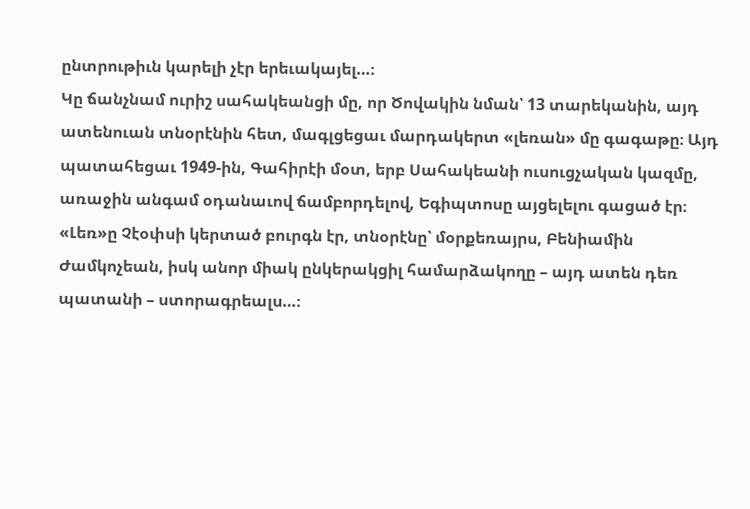ընտրութիւն կարելի չէր երեւակայել…։
Կը ճանչնամ ուրիշ սահակեանցի մը, որ Ծովակին նման՝ 13 տարեկանին, այդ ատենուան տնօրէնին հետ, մագլցեցաւ մարդակերտ «լեռան» մը գագաթը։ Այդ պատահեցաւ 1949-ին, Գահիրէի մօտ, երբ Սահակեանի ուսուցչական կազմը, առաջին անգամ օդանաւով ճամբորդելով, Եգիպտոսը այցելելու գացած էր։
«Լեռ»ը Չէօփսի կերտած բուրգն էր, տնօրէնը՝ մօրքեռայրս, Բենիամին Ժամկոչեան, իսկ անոր միակ ընկերակցիլ համարձակողը – այդ ատեն դեռ պատանի – ստորագրեալս…։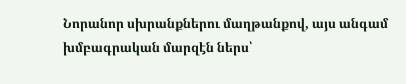Նորանոր սխրանքներու մաղթանքով, այս անգամ խմբագրական մարզէն ներս՝